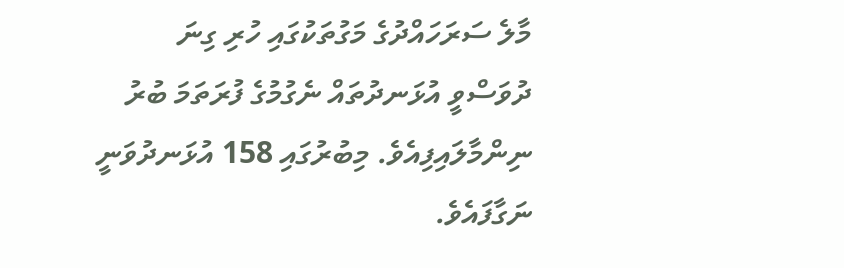މާލެ ސަރަހައްދުގެ މަގުތަކުގައި ހުރި ގިނަ ދުވަސްވީ އުޅަނދުތައް ނެގުމުގެ ފުރަތަމަ ބުރު ނިންމާލައިފިއެވެ. މިބުރުގައި 158 އުޅަނދުވަނީ ނަގާފައެވެ.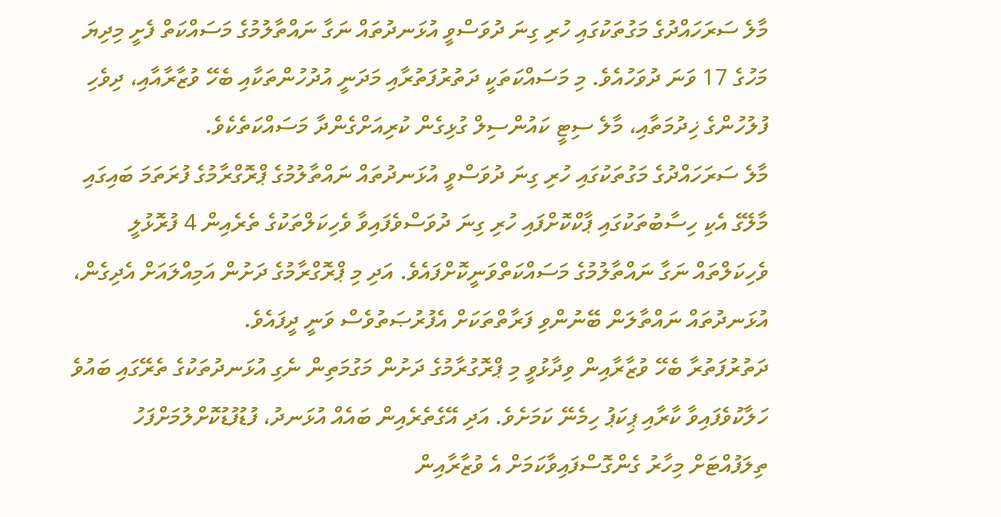މާލެ ސަރަހައްދުގެ މަގުތަކުގައި ހުރި ގިނަ ދުވަސްވީ އުޅަނދުތައް ނަގާ ނައްތާލުމުގެ މަސައްކަތް ފެށީ މިދިޔަ މަހުގެ 17 ވަނަ ދުވަހުއެވެ. މި މަސައްކަތަކީ ދަތުރުފަތުރާއި މަދަނީ އުދުހުންތަކާއި ބެހޭ ވުޒާރާއާއި، ދިވެހި ފުލުހުންގެ ޚިދުމަތާއި، މާލެ ސިޓީ ކައުންސިލް ގުޅިގެން ކުރިއަށްގެންދާ މަސައްކަތެކެވެ.
މާލެ ސަރަހައްދުގެ މަގުތަކުގައި ހުރި ގިނަ ދުވަސްވީ އުޅަނދުތައް ނައްތާލުމުގެ ޕްރޮގްރާމުގެ ފުރަތަމަ ބައިގައި މާލޭގެ އެކި ހިސާބުތަކުގައި ޕާކްކޮށްފައި ހުރި ގިނަ ދުވަސްވެފައިވާ ވެހިކަލްތަކުގެ ތެރެއިން 4 ފުރޮޅުލީ ވެހިކަލްތައް ނަގާ ނައްތާލުމުގެ މަސައްކަތްވަނީކޮށްފައެވެ. އަދި މި ޕްރޮގްރާމުގެ ދަށުން އަމިއްލައަށް އެދިގެން، އުޅަނދުތައް ނައްތާލަން ބޭނުންވި ފަރާތްތަކަށް އެފުރުޞަތުވެސް ވަނީ ދީފައެވެ.
ދަތުރުފަތުރާ ބެހޭ ވުޒާރާއިން ވިދާޅުވީ މި ޕްރޮގުރާމުގެ ދަށުން މަގުމަތިން ނެގި އުޅަނދުތަކުގެ ތެރޭގައި ބައުވެ ހަލާކުވެފައިވާ ކާރާއި ޕިކަޕު ހިމެނޭ ކަމަށެވެ. އަދި އޭގެތެރެއިން ބައެއް އުޅަނދު، ފުޑުފުޑުކޮށްލުމަށްފަހު ތިލަފުއްޓަށް މިހާރު ގެންގޮސްފައިވާކަމަށް އެ ވުޒާރާއިން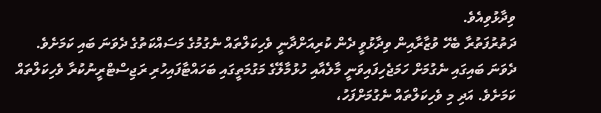ވިދާޅުވިއެވެ.
ދަތުރުފަތުރާ ބެހޭ ވުޒާރާއިން ވިދާޅުވީ ދެން ކުރިއަށްދާނީ ވެހިކަލްތައް ނެގުމުގެ މަސައްކަތުގެ ދެވަނަ ބައި ކަމަށެވެ. ދެވަނަ ބައިގައި ނެގުމަށް ހަމަޖެހިފައިވަނީ މާލެއާއި ހުޅުމާލޭގެ މަގުމަތީގައި ބަހައްޓާފައިހުރި ރަޖިސްޓްރީނުކުރާ ވެހިކަލްތައް ކަމަށެވެ. އަދި މި ވެހިކަލްތައް ނެގުމަށްފަހު،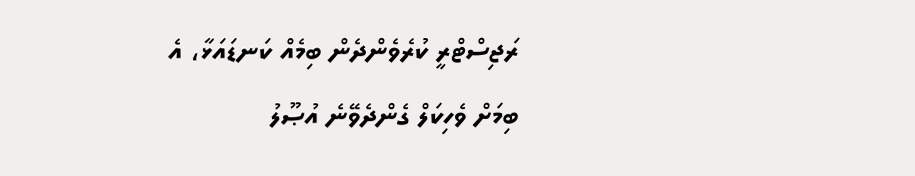ރަޖިސްޓްރީ ކުރެވެންދެން ބިމެއް ކަނޑައަޅާ، އެ ބިމަށް ވެހިކަލް ގެންދެވޭނެ އުޞޫލު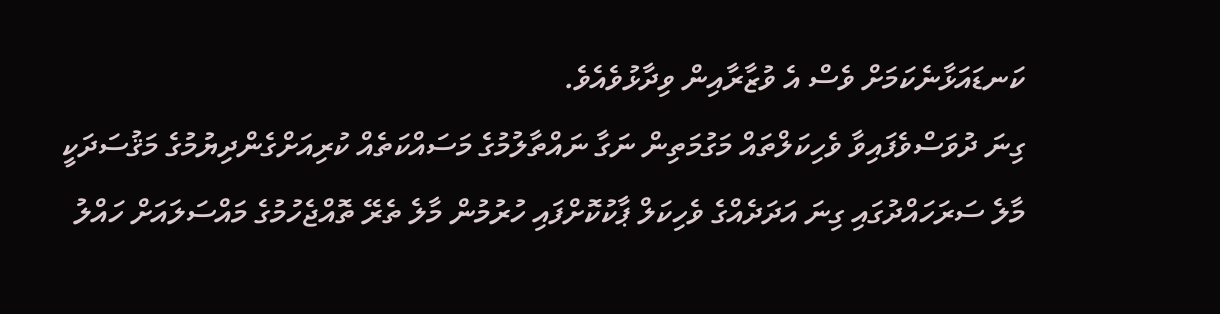ކަނޑައަޅާނެކަމަށް ވެސް އެ ވުޒާރާއިން ވިދާޅުވެއެވެ.
ގިނަ ދުވަސްވެފައިވާ ވެހިކަލްތައް މަގުމަތިން ނަގާ ނައްތާލުމުގެ މަސައްކަތެއް ކުރިއަށްގެންދިޔުމުގެ މަޤުސަދަކީ މާލެ ސަރަހައްދުގައި ގިނަ އަދަދެއްގެ ވެހިކަލް ޕާކުކޮށްފައި ހުރުމުން މާލެ ތެރޭ ތޮއްޖެހުމުގެ މައްސަލައަށް ހައްލު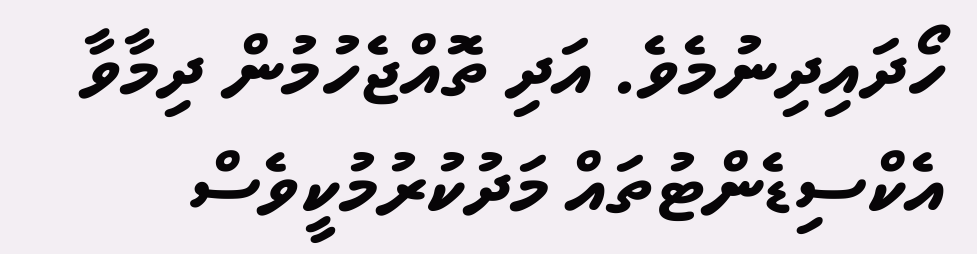ހޯދައިދިނުމެވެ. އަދި ތޮއްޖެހުމުން ދިމާވާ އެކްސިޑެންޓުތައް މަދުކުރުމުކީވެސް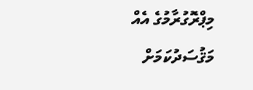މިޕްރޮގުރާމުގެ އެއް މަޤުސަދުކަމަށް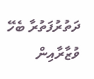ދަތުރުފަތުރާ ބެހޭ ވުޒާރާއިން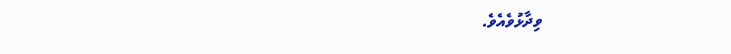ވިދާޅުވެއެވެ.